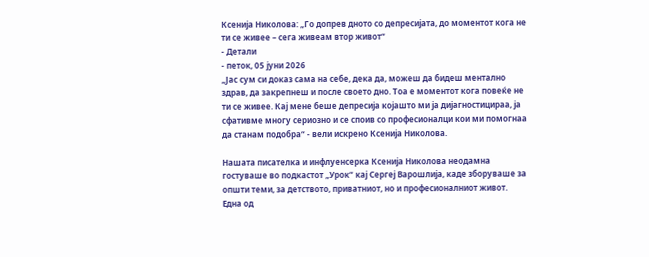Ксенија Николова: „Го допрев дното со депресијата, до моментот кога не ти се живее – сега живеам втор живот“
- Детали
- петок, 05 јуни 2026
„Јас сум си доказ сама на себе, дека да, можеш да бидеш ментално здрав, да закрепнеш и после своето дно. Тоа е моментот кога повеќе не ти се живее. Кај мене беше депресија којашто ми ја дијагностицираа, ја сфативме многу сериозно и се споив со професионалци кои ми помогнаа да станам подобра“ - вели искрено Ксенија Николова.

Нашата писателка и инфлуенсерка Ксенија Николова неодамна гостуваше во подкастот „Урок“ кај Сергеј Варошлија, каде зборуваше за општи теми, за детството, приватниот, но и професионалниот живот.
Една од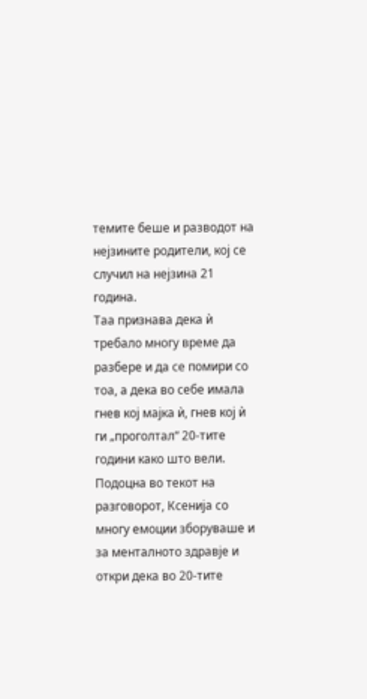темите беше и разводот на нејзините родители, кој се случил на нејзина 21 година.
Таа признава дека ѝ требало многу време да разбере и да се помири со тоа, а дека во себе имала гнев кој мајка ѝ, гнев кој ѝ ги „проголтал“ 20-тите години како што вели.
Подоцна во текот на разговорот, Ксенија со многу емоции зборуваше и за менталното здравје и откри дека во 20-тите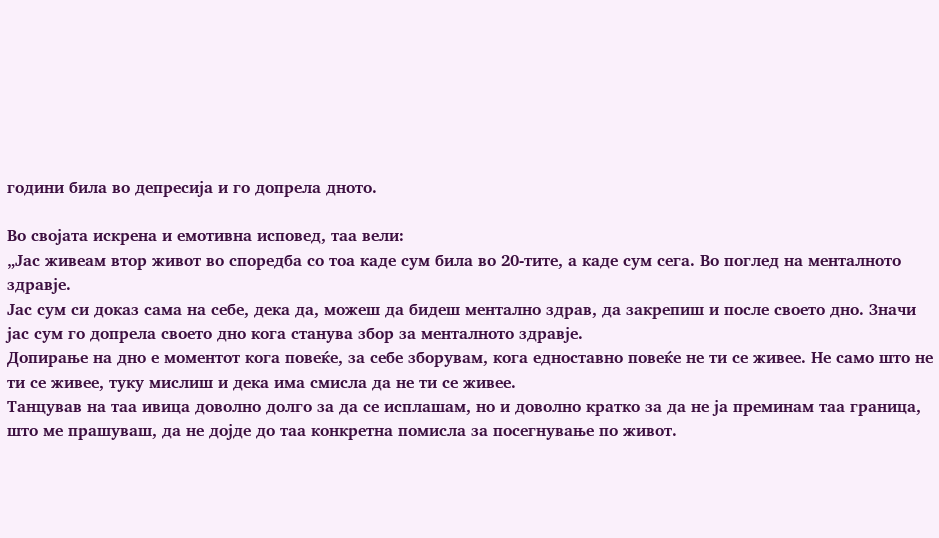години била во депресија и го допрела дното.

Во својата искрена и емотивна исповед, таа вели:
„Јас живеам втор живот во споредба со тоа каде сум била во 20-тите, а каде сум сега. Во поглед на менталното здравје.
Јас сум си доказ сама на себе, дека да, можеш да бидеш ментално здрав, да закрепиш и после своето дно. Значи јас сум го допрела своето дно кога станува збор за менталното здравје.
Допирање на дно е моментот кога повеќе, за себе зборувам, кога едноставно повеќе не ти се живее. Не само што не ти се живее, туку мислиш и дека има смисла да не ти се живее.
Танцував на таа ивица доволно долго за да се исплашам, но и доволно кратко за да не ја преминам таа граница, што ме прашуваш, да не дојде до таа конкретна помисла за посегнување по живот.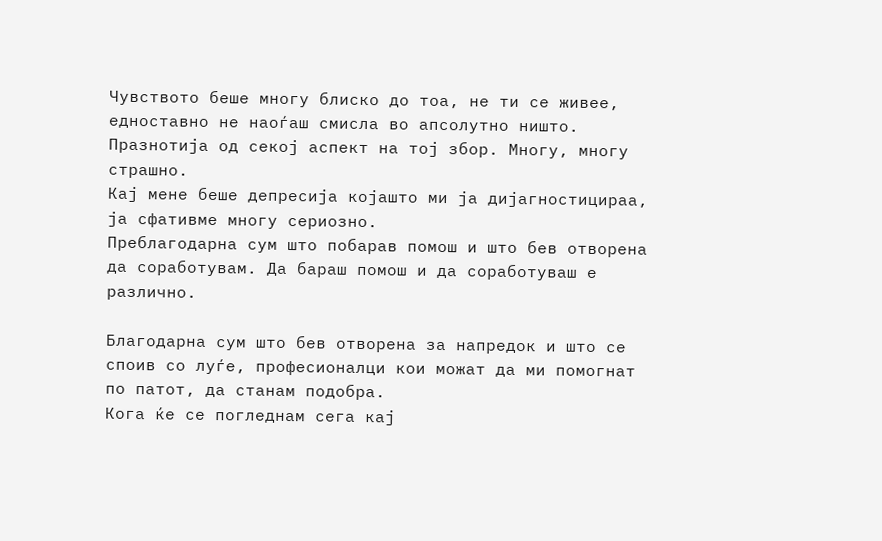Чувството беше многу блиско до тоа, не ти се живее, едноставно не наоѓаш смисла во апсолутно ништо. Празнотија од секој аспект на тој збор. Многу, многу страшно.
Кај мене беше депресија којашто ми ја дијагностицираа, ја сфативме многу сериозно.
Преблагодарна сум што побарав помош и што бев отворена да соработувам. Да бараш помош и да соработуваш е различно.

Благодарна сум што бев отворена за напредок и што се споив со луѓе, професионалци кои можат да ми помогнат по патот, да станам подобра.
Кога ќе се погледнам сега кај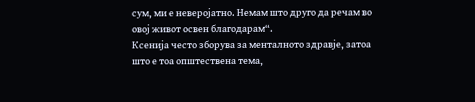сум, ми е неверојатно. Немам што друго да речам во овој живот освен благодарам“.
Ксенија често зборува за менталното здравје, затоа што е тоа општествена тема,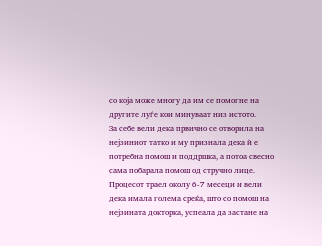со која може многу да им се помогне на другите луѓе кои минуваат низ истото.
За себе вели дека првично се отворила на нејзиниот татко и му признала дека ѝ е потребна помош и поддршка, а потоа свесно сама побарала помош од стручно лице.
Процесот траел околу 6-7 месеци и вели дека имала голема среќа, што со помош на нејзината докторка, успеала да застане на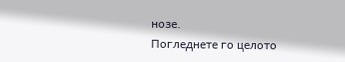нозе.
Погледнете го целото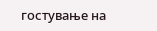гостување на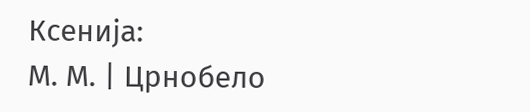Ксенија:
М. М. | Црнобело